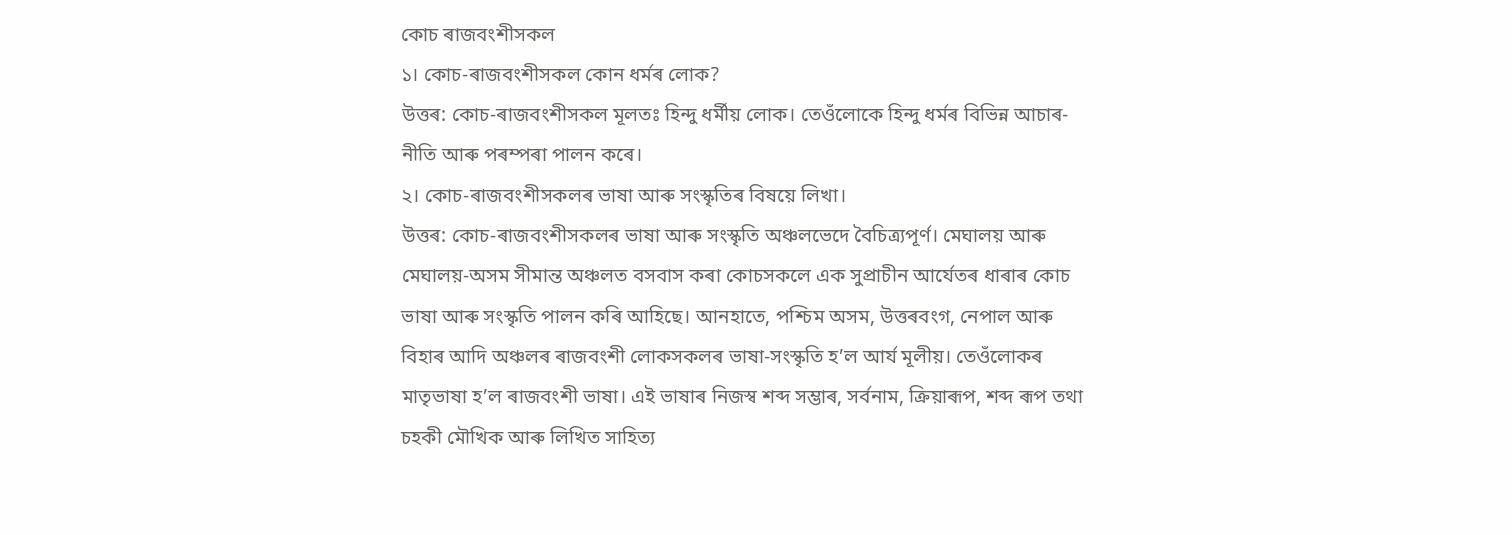কোচ ৰাজবংশীসকল
১। কোচ-ৰাজবংশীসকল কোন ধৰ্মৰ লোক?
উত্তৰ: কোচ-ৰাজবংশীসকল মূলতঃ হিন্দু ধৰ্মীয় লোক। তেওঁলোকে হিন্দু ধৰ্মৰ বিভিন্ন আচাৰ-নীতি আৰু পৰম্পৰা পালন কৰে।
২। কোচ-ৰাজবংশীসকলৰ ভাষা আৰু সংস্কৃতিৰ বিষয়ে লিখা।
উত্তৰ: কোচ-ৰাজবংশীসকলৰ ভাষা আৰু সংস্কৃতি অঞ্চলভেদে বৈচিত্ৰ্যপূৰ্ণ। মেঘালয় আৰু মেঘালয়-অসম সীমান্ত অঞ্চলত বসবাস কৰা কোচসকলে এক সুপ্ৰাচীন আৰ্যেতৰ ধাৰাৰ কোচ ভাষা আৰু সংস্কৃতি পালন কৰি আহিছে। আনহাতে, পশ্চিম অসম, উত্তৰবংগ, নেপাল আৰু বিহাৰ আদি অঞ্চলৰ ৰাজবংশী লোকসকলৰ ভাষা-সংস্কৃতি হ’ল আৰ্য মূলীয়। তেওঁলোকৰ মাতৃভাষা হ’ল ৰাজবংশী ভাষা। এই ভাষাৰ নিজস্ব শব্দ সম্ভাৰ, সৰ্বনাম, ক্ৰিয়াৰূপ, শব্দ ৰূপ তথা চহকী মৌখিক আৰু লিখিত সাহিত্য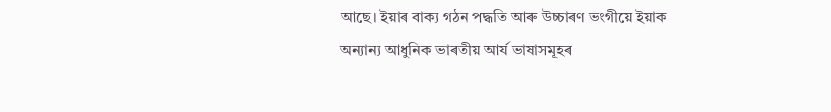আছে। ইয়াৰ বাক্য গঠন পদ্ধতি আৰু উচ্চাৰণ ভংগীয়ে ইয়াক অন্যান্য আধুনিক ভাৰতীয় আৰ্য ভাষাসমূহৰ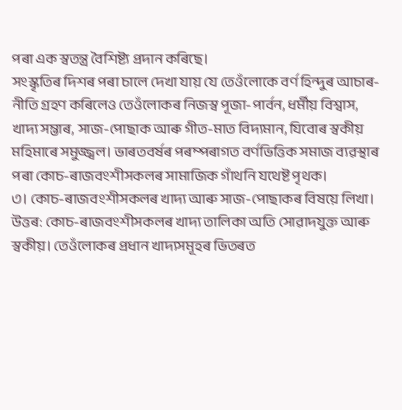পৰা এক স্বতন্ত্ৰ বৈশিষ্ট্য প্ৰদান কৰিছে।
সংস্কৃতিৰ দিশৰ পৰা চালে দেখা যায় যে তেওঁলোকে বৰ্ণ হিন্দুৰ আচাৰ-নীতি গ্ৰহণ কৰিলেও তেওঁলোকৰ নিজস্ব পূজা-পাৰ্বন, ধৰ্মীয় বিশ্বাস, খাদ্য সম্ভাৰ, সাজ-পোছাক আৰু গীত-মাত বিদ্যমান, যিবোৰ স্বকীয় মহিমাৰে সমুজ্জ্বল। ভাৰতবৰ্ষৰ পৰম্পৰাগত বৰ্ণভিত্তিক সমাজ ব্যৱস্থাৰ পৰা কোচ-ৰাজবংশীসকলৰ সামাজিক গাঁথনি যথেষ্ট পৃথক।
৩। কোচ-ৰাজবংশীসকলৰ খাদ্য আৰু সাজ-পোছাকৰ বিষয়ে লিখা।
উত্তৰ: কোচ-ৰাজবংশীসকলৰ খাদ্য তালিকা অতি সোৱাদযুক্ত আৰু স্বকীয়। তেওঁলোকৰ প্ৰধান খাদ্যসমূহৰ ভিতৰত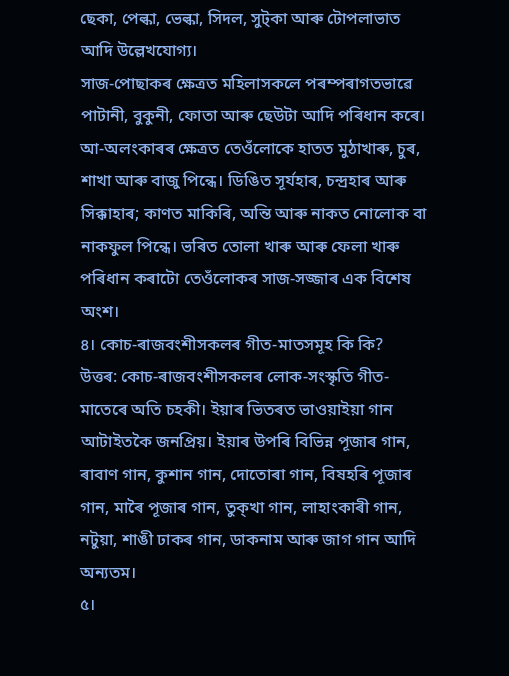ছেকা, পেল্কা, ভেল্কা, সিদল, সুট্কা আৰু টোপলাভাত আদি উল্লেখযোগ্য।
সাজ-পোছাকৰ ক্ষেত্ৰত মহিলাসকলে পৰম্পৰাগতভাৱে পাটানী, বুকুনী, ফোতা আৰু ছেউটা আদি পৰিধান কৰে। আ-অলংকাৰৰ ক্ষেত্ৰত তেওঁলোকে হাতত মুঠাখাৰু, চুৰ, শাখা আৰু বাজু পিন্ধে। ডিঙিত সূৰ্যহাৰ, চন্দ্ৰহাৰ আৰু সিক্কাহাৰ; কাণত মাকিৰি, অন্তি আৰু নাকত নোলোক বা নাকফুল পিন্ধে। ভৰিত তোলা খাৰু আৰু ফেলা খাৰু পৰিধান কৰাটো তেওঁলোকৰ সাজ-সজ্জাৰ এক বিশেষ অংশ।
৪। কোচ-ৰাজবংশীসকলৰ গীত-মাতসমূহ কি কি?
উত্তৰ: কোচ-ৰাজবংশীসকলৰ লোক-সংস্কৃতি গীত-মাতেৰে অতি চহকী। ইয়াৰ ভিতৰত ভাওয়াইয়া গান আটাইতকৈ জনপ্ৰিয়। ইয়াৰ উপৰি বিভিন্ন পূজাৰ গান, ৰাবাণ গান, কুশান গান, দোতোৰা গান, বিষহৰি পূজাৰ গান, মাৰৈ পূজাৰ গান, তুক্খা গান, লাহাংকাৰী গান, নটুয়া, শাঙী ঢাকৰ গান, ডাকনাম আৰু জাগ গান আদি অন্যতম।
৫।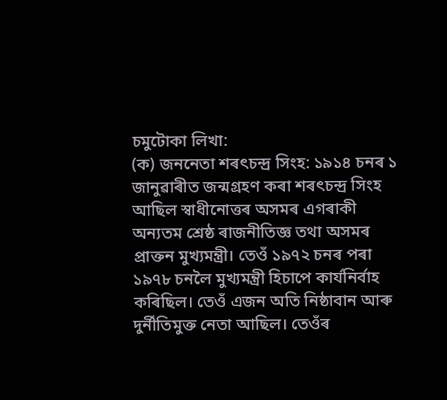চমুটোকা লিখা:
(ক) জননেতা শৰৎচন্দ্ৰ সিংহ: ১৯১৪ চনৰ ১ জানুৱাৰীত জন্মগ্ৰহণ কৰা শৰৎচন্দ্ৰ সিংহ আছিল স্বাধীনোত্তৰ অসমৰ এগৰাকী অন্যতম শ্ৰেষ্ঠ ৰাজনীতিজ্ঞ তথা অসমৰ প্ৰাক্তন মুখ্যমন্ত্ৰী। তেওঁ ১৯৭২ চনৰ পৰা ১৯৭৮ চনলৈ মুখ্যমন্ত্ৰী হিচাপে কাৰ্যনিৰ্বাহ কৰিছিল। তেওঁ এজন অতি নিষ্ঠাবান আৰু দুৰ্নীতিমুক্ত নেতা আছিল। তেওঁৰ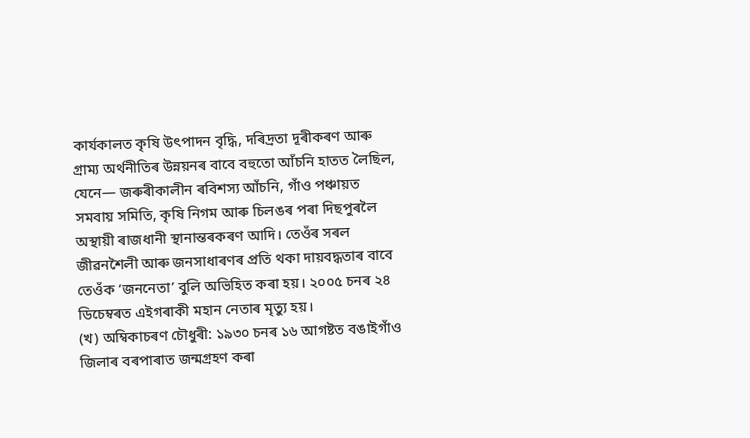কাৰ্যকালত কৃষি উৎপাদন বৃদ্ধি, দৰিদ্ৰতা দূৰীকৰণ আৰু গ্ৰাম্য অৰ্থনীতিৰ উন্নয়নৰ বাবে বহুতো আঁচনি হাতত লৈছিল, যেনে— জৰুৰীকালীন ৰবিশস্য আঁচনি, গাঁও পঞ্চায়ত সমবায় সমিতি, কৃষি নিগম আৰু চিলঙৰ পৰা দিছপুৰলৈ অস্থায়ী ৰাজধানী স্থানান্তৰকৰণ আদি। তেওঁৰ সৰল জীৱনশৈলী আৰু জনসাধাৰণৰ প্ৰতি থকা দায়বদ্ধতাৰ বাবে তেওঁক ‘জননেতা’ বুলি অভিহিত কৰা হয়। ২০০৫ চনৰ ২৪ ডিচেম্বৰত এইগৰাকী মহান নেতাৰ মৃত্যু হয়।
(খ) অম্বিকাচৰণ চৌধুৰী: ১৯৩০ চনৰ ১৬ আগষ্টত বঙাইগাঁও জিলাৰ বৰপাৰাত জন্মগ্ৰহণ কৰা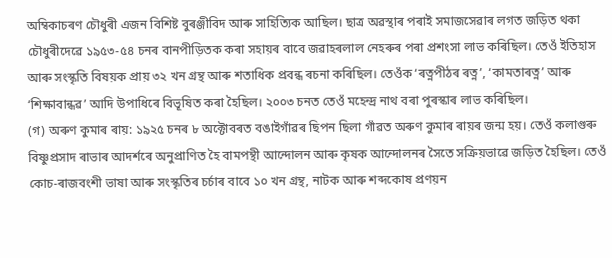অম্বিকাচৰণ চৌধুৰী এজন বিশিষ্ট বুৰঞ্জীবিদ আৰু সাহিত্যিক আছিল। ছাত্ৰ অৱস্থাৰ পৰাই সমাজসেৱাৰ লগত জড়িত থকা চৌধুৰীদেৱে ১৯৫৩-৫৪ চনৰ বানপীড়িতক কৰা সহায়ৰ বাবে জৱাহৰলাল নেহৰুৰ পৰা প্ৰশংসা লাভ কৰিছিল। তেওঁ ইতিহাস আৰু সংস্কৃতি বিষয়ক প্ৰায় ৩২ খন গ্ৰন্থ আৰু শতাধিক প্ৰবন্ধ ৰচনা কৰিছিল। তেওঁক ‘ৰত্নপীঠৰ ৰত্ন’, ‘কামতাৰত্ন’ আৰু ‘শিক্ষাবান্ধৱ’ আদি উপাধিৰে বিভূষিত কৰা হৈছিল। ২০০৩ চনত তেওঁ মহেন্দ্ৰ নাথ বৰা পুৰস্কাৰ লাভ কৰিছিল।
(গ) অৰুণ কুমাৰ ৰায়: ১৯২৫ চনৰ ৮ অক্টোবৰত বঙাইগাঁৱৰ ছিপন ছিলা গাঁৱত অৰুণ কুমাৰ ৰায়ৰ জন্ম হয়। তেওঁ কলাগুৰু বিষ্ণুপ্ৰসাদ ৰাভাৰ আদৰ্শৰে অনুপ্ৰাণিত হৈ বামপন্থী আন্দোলন আৰু কৃষক আন্দোলনৰ সৈতে সক্ৰিয়ভাৱে জড়িত হৈছিল। তেওঁ কোচ-ৰাজবংশী ভাষা আৰু সংস্কৃতিৰ চৰ্চাৰ বাবে ১০ খন গ্ৰন্থ, নাটক আৰু শব্দকোষ প্ৰণয়ন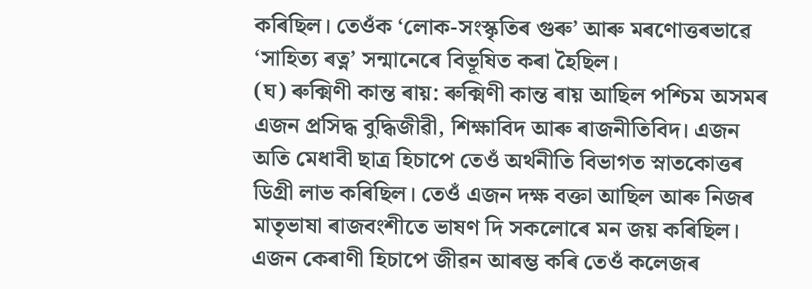কৰিছিল। তেওঁক ‘লোক-সংস্কৃতিৰ গুৰু’ আৰু মৰণোত্তৰভাৱে ‘সাহিত্য ৰত্ন’ সন্মানেৰে বিভূষিত কৰা হৈছিল।
(ঘ) ৰুক্মিণী কান্ত ৰায়: ৰুক্মিণী কান্ত ৰায় আছিল পশ্চিম অসমৰ এজন প্ৰসিদ্ধ বুদ্ধিজীৱী, শিক্ষাবিদ আৰু ৰাজনীতিবিদ। এজন অতি মেধাবী ছাত্ৰ হিচাপে তেওঁ অৰ্থনীতি বিভাগত স্নাতকোত্তৰ ডিগ্ৰী লাভ কৰিছিল। তেওঁ এজন দক্ষ বক্তা আছিল আৰু নিজৰ মাতৃভাষা ৰাজবংশীতে ভাষণ দি সকলোৰে মন জয় কৰিছিল। এজন কেৰাণী হিচাপে জীৱন আৰম্ভ কৰি তেওঁ কলেজৰ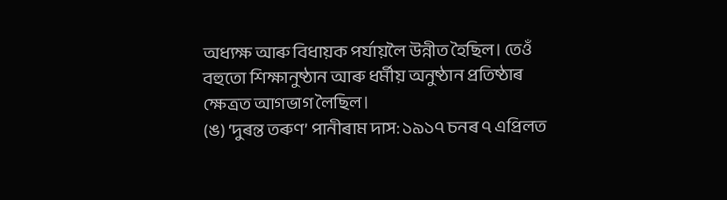অধ্যক্ষ আৰু বিধায়ক পৰ্যায়লৈ উন্নীত হৈছিল। তেওঁ বহুতো শিক্ষানুষ্ঠান আৰু ধৰ্মীয় অনুষ্ঠান প্ৰতিষ্ঠাৰ ক্ষেত্ৰত আগভাগ লৈছিল।
(ঙ) ‘দুৰন্ত তৰুণ’ পানীৰাম দাস: ১৯১৭ চনৰ ৭ এপ্ৰিলত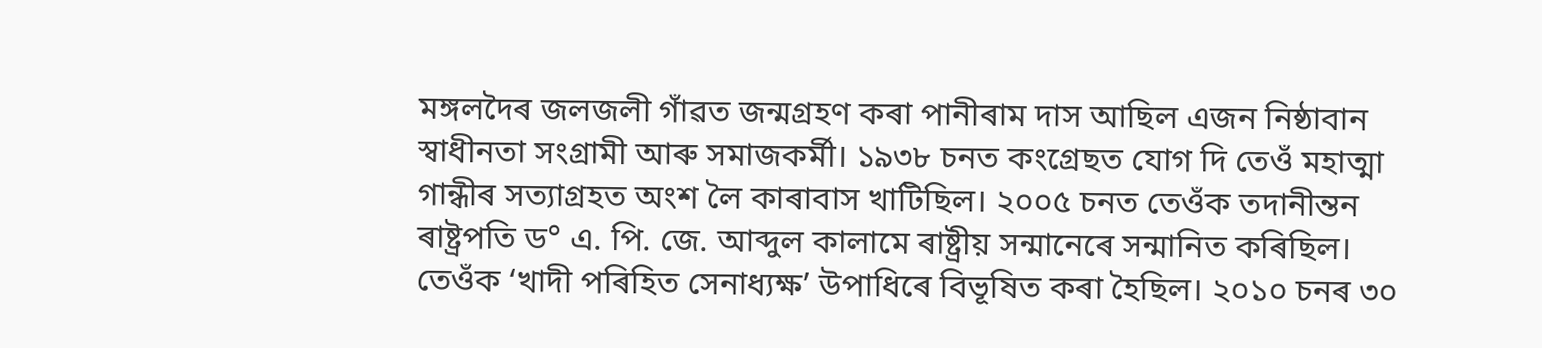মঙ্গলদৈৰ জলজলী গাঁৱত জন্মগ্ৰহণ কৰা পানীৰাম দাস আছিল এজন নিষ্ঠাবান স্বাধীনতা সংগ্ৰামী আৰু সমাজকৰ্মী। ১৯৩৮ চনত কংগ্ৰেছত যোগ দি তেওঁ মহাত্মা গান্ধীৰ সত্যাগ্ৰহত অংশ লৈ কাৰাবাস খাটিছিল। ২০০৫ চনত তেওঁক তদানীন্তন ৰাষ্ট্ৰপতি ড° এ. পি. জে. আব্দুল কালামে ৰাষ্ট্ৰীয় সন্মানেৰে সন্মানিত কৰিছিল। তেওঁক ‘খাদী পৰিহিত সেনাধ্যক্ষ’ উপাধিৰে বিভূষিত কৰা হৈছিল। ২০১০ চনৰ ৩০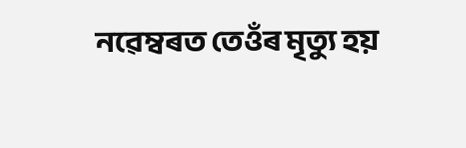নৱেম্বৰত তেওঁৰ মৃত্যু হয়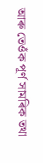আৰু তেওঁক পূৰ্ণ সামৰিক তথা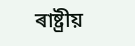ৰাষ্ট্ৰীয়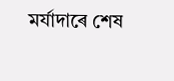মৰ্যাদাৰে শেষ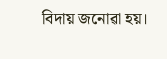বিদায় জনোৱা হয়।